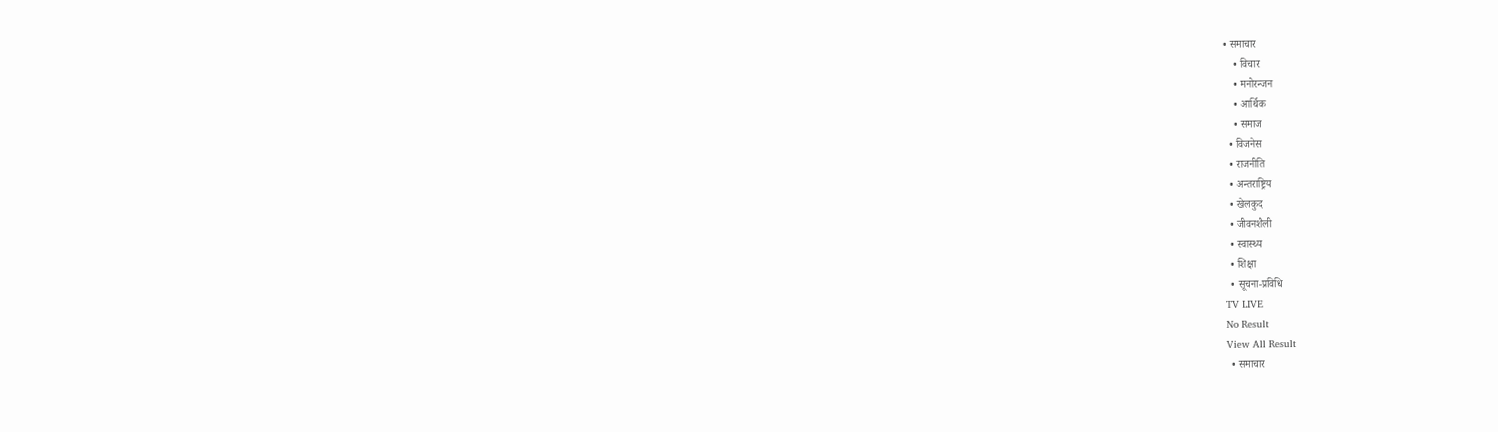• समाचार
    • विचार
    • मनोरन्जन
    • आर्थिक
    • समाज
  • विजनेस
  • राजनीति
  • अन्तराष्ट्रिय
  • खेलकुद
  • जीवनशैली
  • स्वास्थ्य
  • शिक्षा
  • सूचना-प्रविधि
TV LIVE
No Result
View All Result
  • समाचार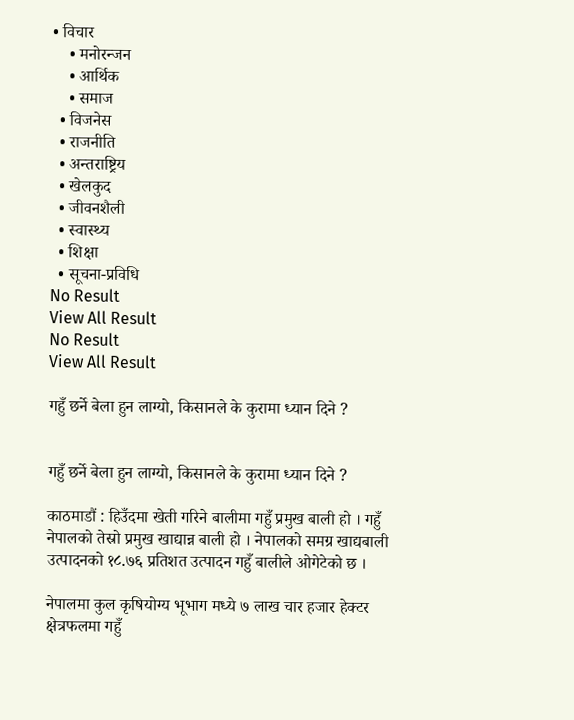• विचार
    • मनोरन्जन
    • आर्थिक
    • समाज
  • विजनेस
  • राजनीति
  • अन्तराष्ट्रिय
  • खेलकुद
  • जीवनशैली
  • स्वास्थ्य
  • शिक्षा
  • सूचना-प्रविधि
No Result
View All Result
No Result
View All Result

गहुँ छर्ने बेला हुन लाग्यो, किसानले के कुरामा ध्यान दिने ?


गहुँ छर्ने बेला हुन लाग्यो, किसानले के कुरामा ध्यान दिने ?

काठमाडौं : हिउँदमा खेती गरिने बालीमा गहुँ प्रमुख बाली हो । गहुँ नेपालको तेस्रो प्रमुख खाद्यान्न बाली हो । नेपालको समग्र खाद्यबाली  उत्पादनको १८.७६ प्रतिशत उत्पादन गहुँ बालीले ओगेटेको छ ।

नेपालमा कुल कृषियोग्य भूभाग मध्ये ७ लाख चार हजार हेक्टर क्षेत्रफलमा गहुँ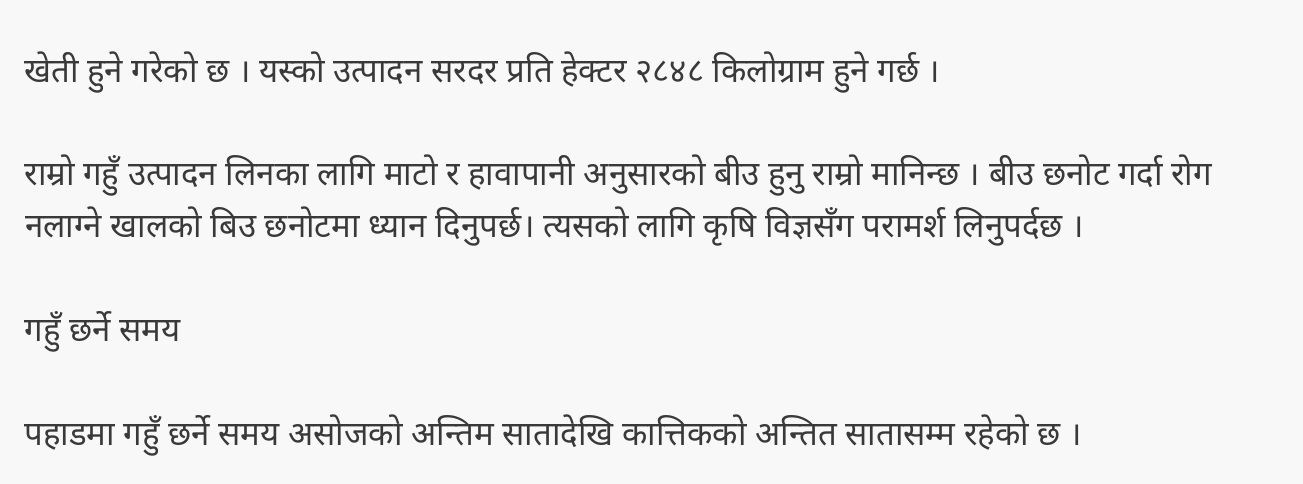खेती हुने गरेको छ । यस्को उत्पादन सरदर प्रति हेक्टर २८४८ किलोग्राम हुने गर्छ ।

राम्रो गहुँ उत्पादन लिनका लागि माटो र हावापानी अनुसारको बीउ हुनु राम्रो मानिन्छ । बीउ छनोट गर्दा रोग नलाग्ने खालको बिउ छनोटमा ध्यान दिनुपर्छ। त्यसको लागि कृषि विज्ञसँग परामर्श लिनुपर्दछ ।

गहुँ छर्ने समय

पहाडमा गहुँ छर्ने समय असोजको अन्तिम सातादेखि कात्तिकको अन्तित सातासम्म रहेको छ ।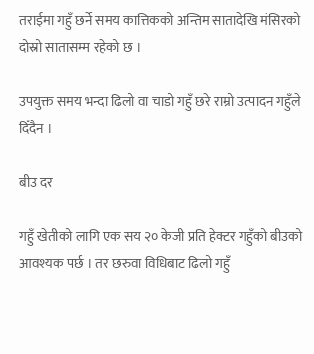तराईमा गहुँ छर्ने समय कात्तिकको अन्तिम सातादेखि मंसिरको दोस्रो सातासम्म रहेको छ ।

उपयुक्त समय भन्दा ढिलो वा चाडो गहुँ छरे राम्रो उत्पादन गहुँले दिँदैन ।

बीउ दर

गहुँ खेतीको लागि एक सय २० केजी प्रति हेक्टर गहुँको बीउको आवश्यक पर्छ । तर छरुवा विधिबाट ढिलो गहुँ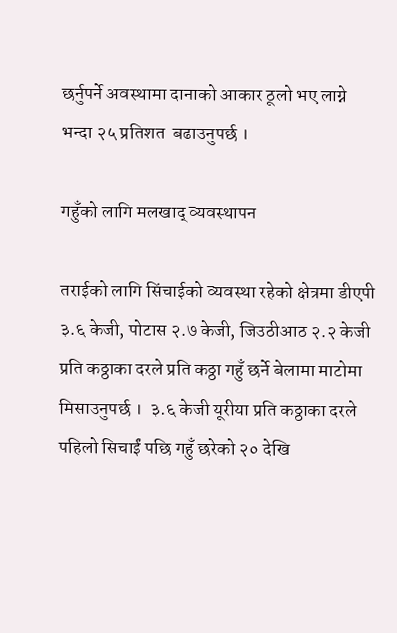छर्नुपर्ने अवस्थामा दानाको आकार ठूलो भए लाग्ने भन्दा २५ प्रतिशत  बढाउनुपर्छ ।

गहुँको लागि मलखाद् व्यवस्थापन

तराईको लागि सिंचाईको व्यवस्था रहेको क्षेत्रमा डीएपी ३.६ केजी, पोटास २.७ केजी, जिउठीआठ २.२ केजी प्रति कठ्ठाका दरले प्रति कठ्ठा गहुँ छर्ने बेलामा माटोमा मिसाउनुपर्छ ।  ३.६ केजी यूरीया प्रति कठ्ठाका दरले पहिलो सिचाईं पछि गहुँ छरेको २० देखि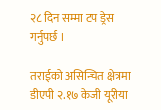२८ दिन सम्मा टप ड्रेस गर्नुपर्छ ।

तराईको असिन्चित क्षेत्रमा डीएपी २.१७ केजी यूरीया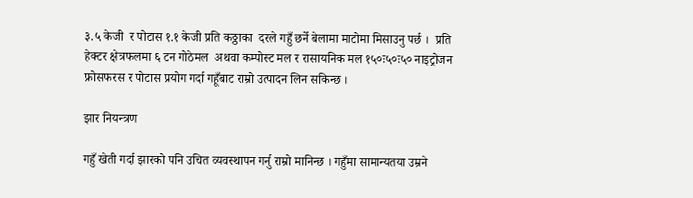३.५ केजी  र पोटास १.१ केजी प्रति कठ्ठाका  दरले गहुँ छर्ने बेलामा माटोमा मिसाउनु पर्छ ।  प्रति हेक्टर क्षेत्रफलमा ६ टन गोठेमल  अथवा कम्पोस्ट मल र रासायनिक मल १५०ः५०ः५० नाइट्रोजन फ्रोसफरस र पोटास प्रयोग गर्दा गहूँबाट राम्रो उत्पादन लिन सकिन्छ ।

झार नियन्त्रण

गहुँ खेती गर्दा झारको पनि उचित व्यवस्थापन गर्नु राम्रो मानिन्छ । गहुँमा सामान्यतया उम्रने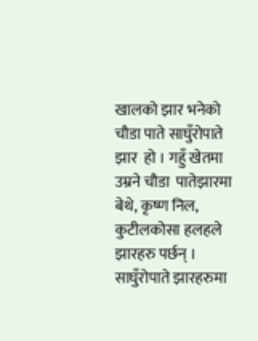खालको झार भनेको चौडा पाते साघुँरोपाते झार  हो । गहुँ खेतमा उम्रने चौडा  पातेझारमा बेथे, कृष्ण निल, कुटीलकोसा हलहले झारहरु पर्छन् । साघुँरोपाते झारहरुमा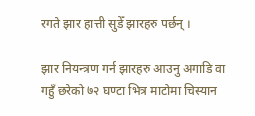रगते झार हात्ती सुडेँ झारहरु पर्छन् ।

झार नियन्त्रण गर्न झारहरु आउनु अगाडि वा गहुँ छरेको ७२ घण्टा भित्र माटोमा चिस्यान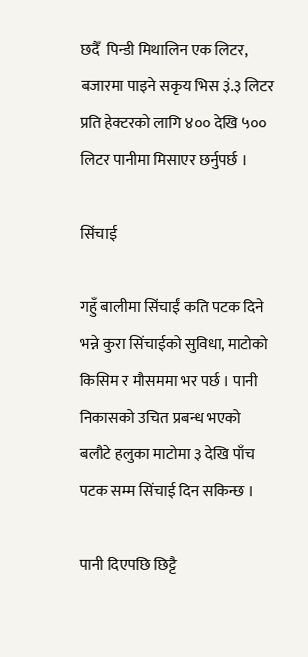छदैँ  पिन्डी मिथालिन एक लिटर, बजारमा पाइने सकृय भिस ३ं.३ लिटर प्रति हेक्टरको लागि ४०० देखि ५०० लिटर पानीमा मिसाएर छर्नुपर्छ ।

सिंचाई

गहुँ बालीमा सिंचाईं कति पटक दिने भन्ने कुरा सिंचाईको सुविधा, माटोको किसिम र मौसममा भर पर्छ । पानी निकासको उचित प्रबन्ध भएको बलौटे हलुका माटोमा ३ देखि पाँच पटक सम्म सिंचाई दिन सकिन्छ ।

पानी दिएपछि छिट्टै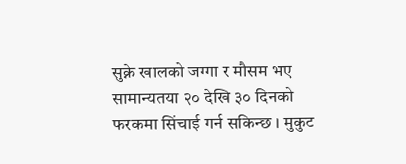सुक्ने खालको जग्गा र मौसम भए सामान्यतया २० देखि ३० दिनको फरकमा सिंचाई गर्न सकिन्छ । मुकुट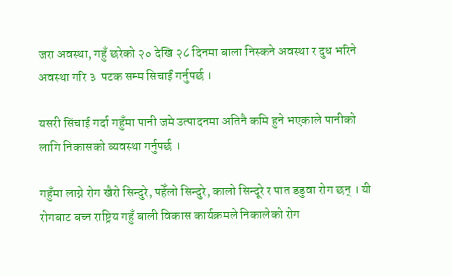जरा अवस्था, गहुँ छरेको २० देखि २८ दिनमा बाला निस्कने अवस्था र दुध भरिने अवस्था गरि ३  पटक सम्म सिचाईं गर्नुपर्छ ।

यसरी सिंचाई गर्दा गहुँमा पानी जमे उत्पादनमा अतिनै कमि हुने भएकाले पानीको लागि निकासको व्यवस्था गर्नुपर्छ ।

गहुँमा लाग्ने रोग खैरो सिन्दुरे, पहेँलो सिन्दुरे, कालो सिन्दूरे र पात डडुवा रोग छन् । यी रोगबाट बच्न राष्ट्रिय गहुँ बाली विकास कार्यक्रमले निकालेको रोग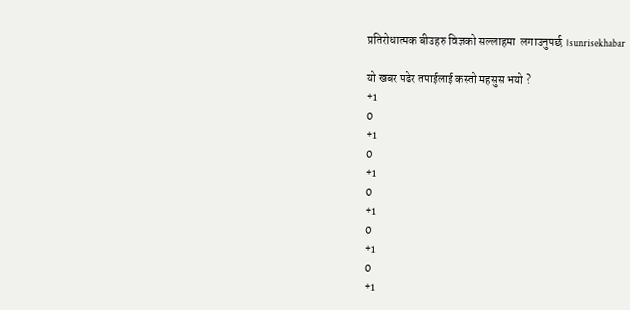प्रतिरोधात्मक बीउहरु विज्ञको सल्लाहमा  लगाउनुपर्छ ।sunrisekhabar

यो खबर पढेर तपाईलाई कस्तो महसुस भयो ?
+1
0
+1
0
+1
0
+1
0
+1
0
+1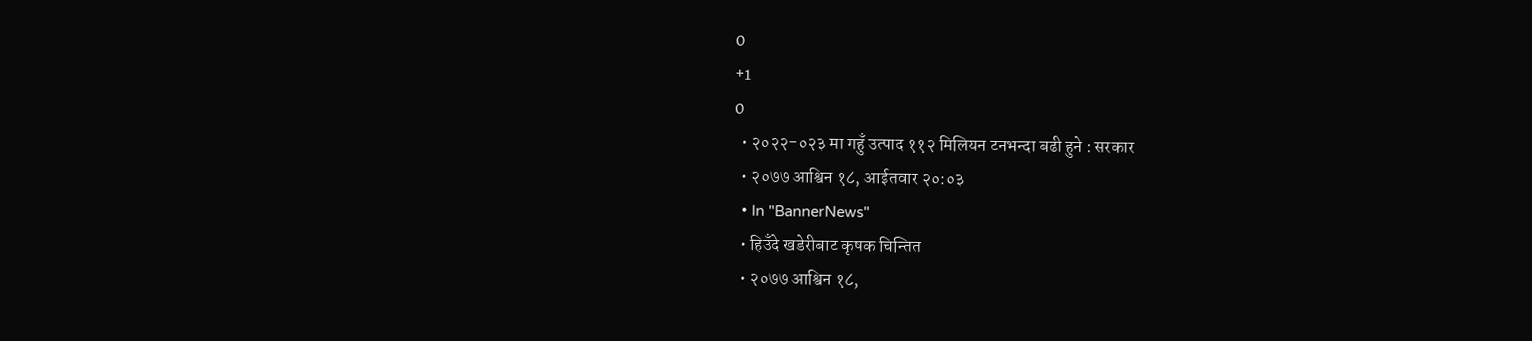0
+1
0
  • २०२२-०२३ मा गहुँ उत्पाद ११२ मिलियन टनभन्दा बढी हुने : सरकार
  • २०७७ आश्विन १८, आईतवार २०:०३
  • In "BannerNews"
  • हिउँदे खडेरीबाट कृषक चिन्तित
  • २०७७ आश्विन १८,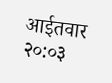आईतवार २०:०३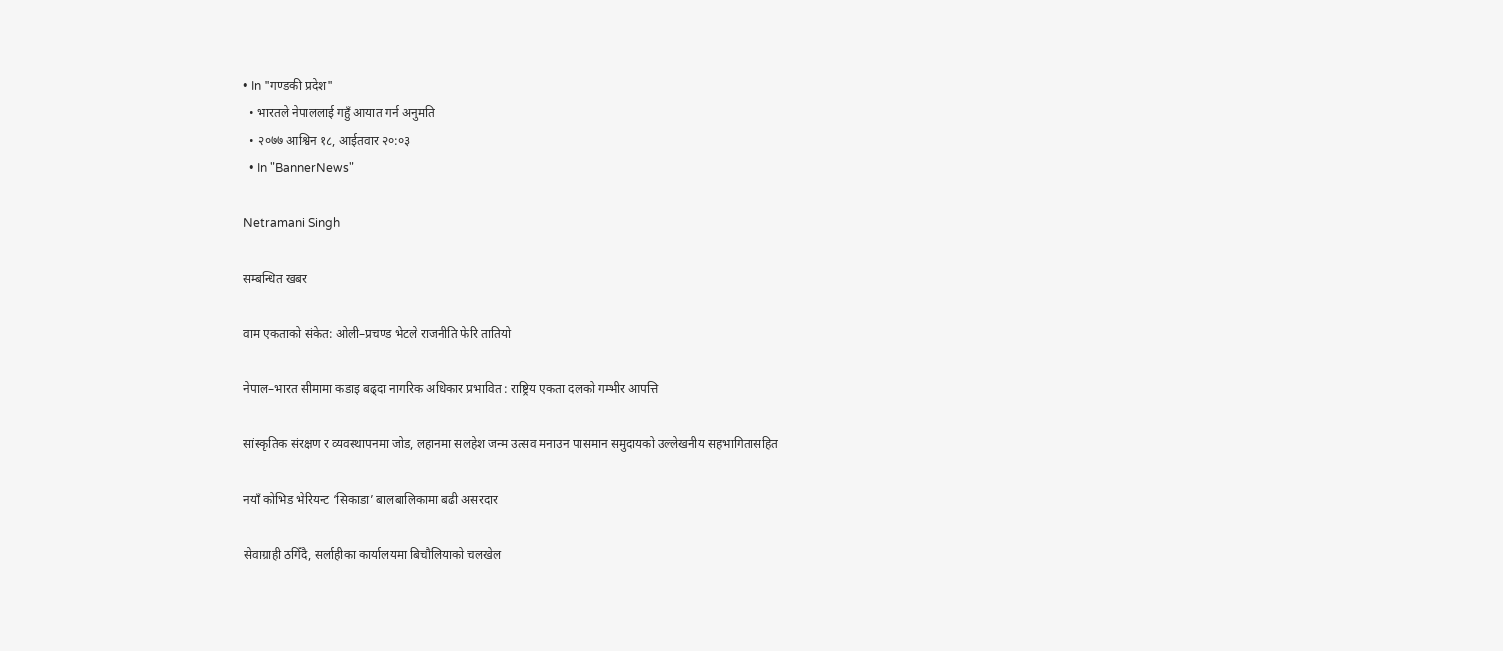• In "गण्डकी प्रदेश"
  • भारतले नेपाललाई गहुँ आयात गर्न अनुमति
  • २०७७ आश्विन १८, आईतवार २०:०३
  • In "BannerNews"

Netramani Singh

सम्बन्धित खबर

वाम एकताको संकेत: ओली–प्रचण्ड भेटले राजनीति फेरि तातियो

नेपाल–भारत सीमामा कडाइ बढ्दा नागरिक अधिकार प्रभावित : राष्ट्रिय एकता दलको गम्भीर आपत्ति

सांस्कृतिक संरक्षण र व्यवस्थापनमा जोड, लहानमा सलहेश जन्म उत्सव मनाउन पासमान समुदायको उल्लेखनीय सहभागितासहित

नयाँ कोभिड भेरियन्ट ‘सिकाडा’ बालबालिकामा बढी असरदार

सेवाग्राही ठगिँदै, सर्लाहीका कार्यालयमा बिचौलियाको चलखेल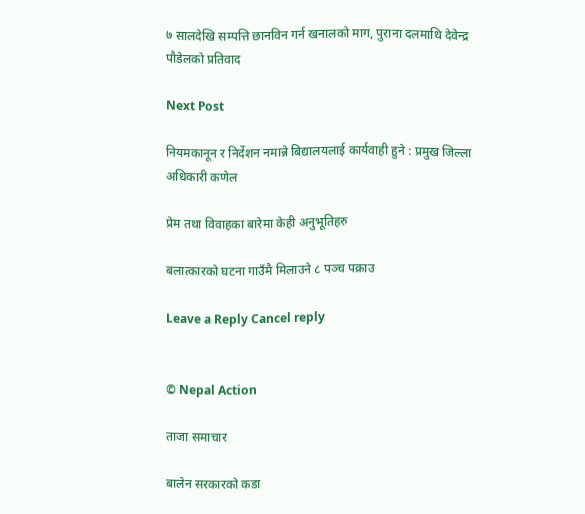७ सालदेखि सम्पत्ति छानविन गर्न खनालको माग, पुराना दलमाथि देवेन्द्र पौडेलको प्रतिवाद

Next Post

नियमकानून र निर्देशन नमान्ने बिद्यालयलाई कार्यवाही हुने : प्रमुख जिल्ला अधिकारी कणेल

प्रेम तथा विवाहका बारेमा केही अनुभूतिहरु

बलात्कारको घटना गाउँमै मिलाउने ८ पञ्च पक्राउ

Leave a Reply Cancel reply


© Nepal Action

ताजा समाचार

बालेन सरकारको कडा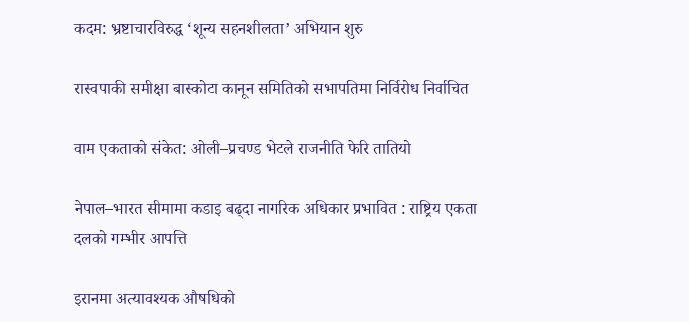कदम: भ्रष्टाचारविरुद्ध ‘शून्य सहनशीलता’ अभियान शुरु

रास्वपाकी समीक्षा बास्कोटा कानून समितिको सभापतिमा निर्विरोध निर्वाचित

वाम एकताको संकेत: ओली–प्रचण्ड भेटले राजनीति फेरि तातियो

नेपाल–भारत सीमामा कडाइ बढ्दा नागरिक अधिकार प्रभावित : राष्ट्रिय एकता दलको गम्भीर आपत्ति

इरानमा अत्यावश्यक औषधिको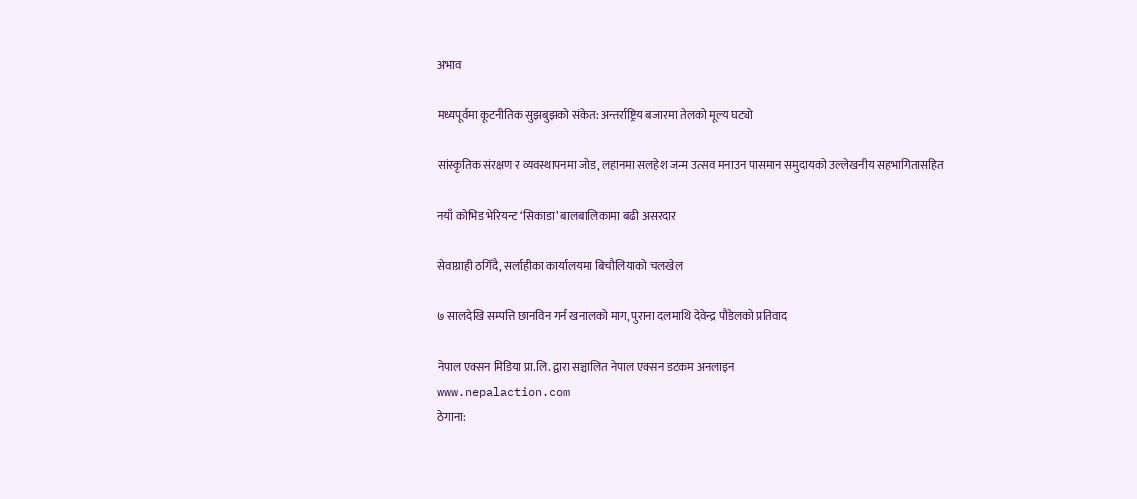अभाव

मध्यपूर्वमा कूटनीतिक सुझबुझको संकेत: अन्तर्राष्ट्रिय बजारमा तेलको मूल्य घट्यो

सांस्कृतिक संरक्षण र व्यवस्थापनमा जोड, लहानमा सलहेश जन्म उत्सव मनाउन पासमान समुदायको उल्लेखनीय सहभागितासहित

नयाँ कोभिड भेरियन्ट ‘सिकाडा’ बालबालिकामा बढी असरदार

सेवाग्राही ठगिँदै, सर्लाहीका कार्यालयमा बिचौलियाको चलखेल

७ सालदेखि सम्पत्ति छानविन गर्न खनालको माग, पुराना दलमाथि देवेन्द्र पौडेलको प्रतिवाद

नेपाल एक्सन मिडिया प्रा.लि. द्वारा सञ्चालित नेपाल एक्सन डटकम अनलाइन
www.nepalaction.com
ठेगाना: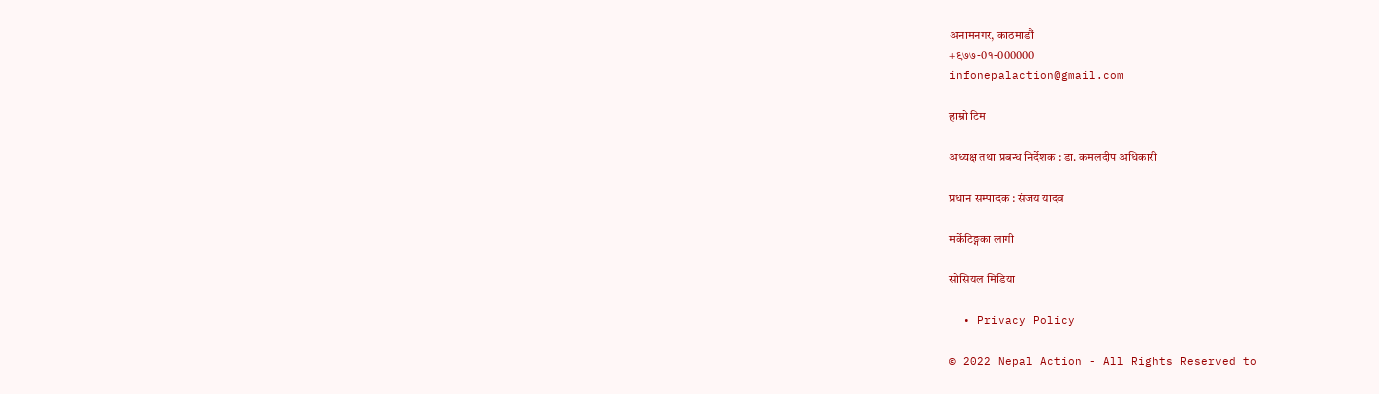अनामनगर, काठमाडौं
+९७७-0१-000000
infonepalaction@gmail.com

हाम्रो टिम

अध्यक्ष तथा प्रबन्ध निर्देशक : डा. कमलदीप अधिकारी

प्रधान सम्पादक : संजय यादव

मर्केटिङ्गका लागी

सोसियल मिडिया

  • Privacy Policy

© 2022 Nepal Action - All Rights Reserved to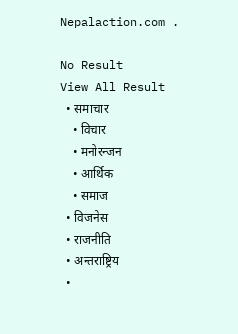Nepalaction.com .

No Result
View All Result
  • समाचार
    • विचार
    • मनोरन्जन
    • आर्थिक
    • समाज
  • विजनेस
  • राजनीति
  • अन्तराष्ट्रिय
  •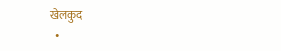खेलकुद
  •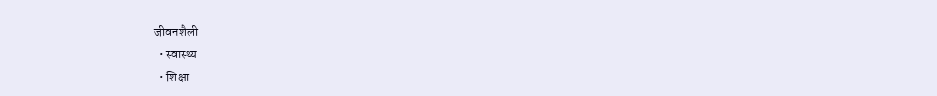जीवनशैली
  • स्वास्थ्य
  • शिक्षा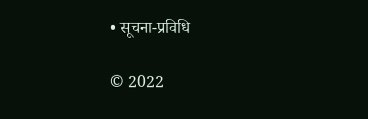• सूचना-प्रविधि

© 2022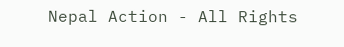Nepal Action - All Rights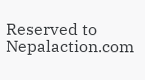Reserved to Nepalaction.com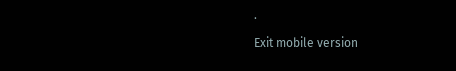.

Exit mobile version